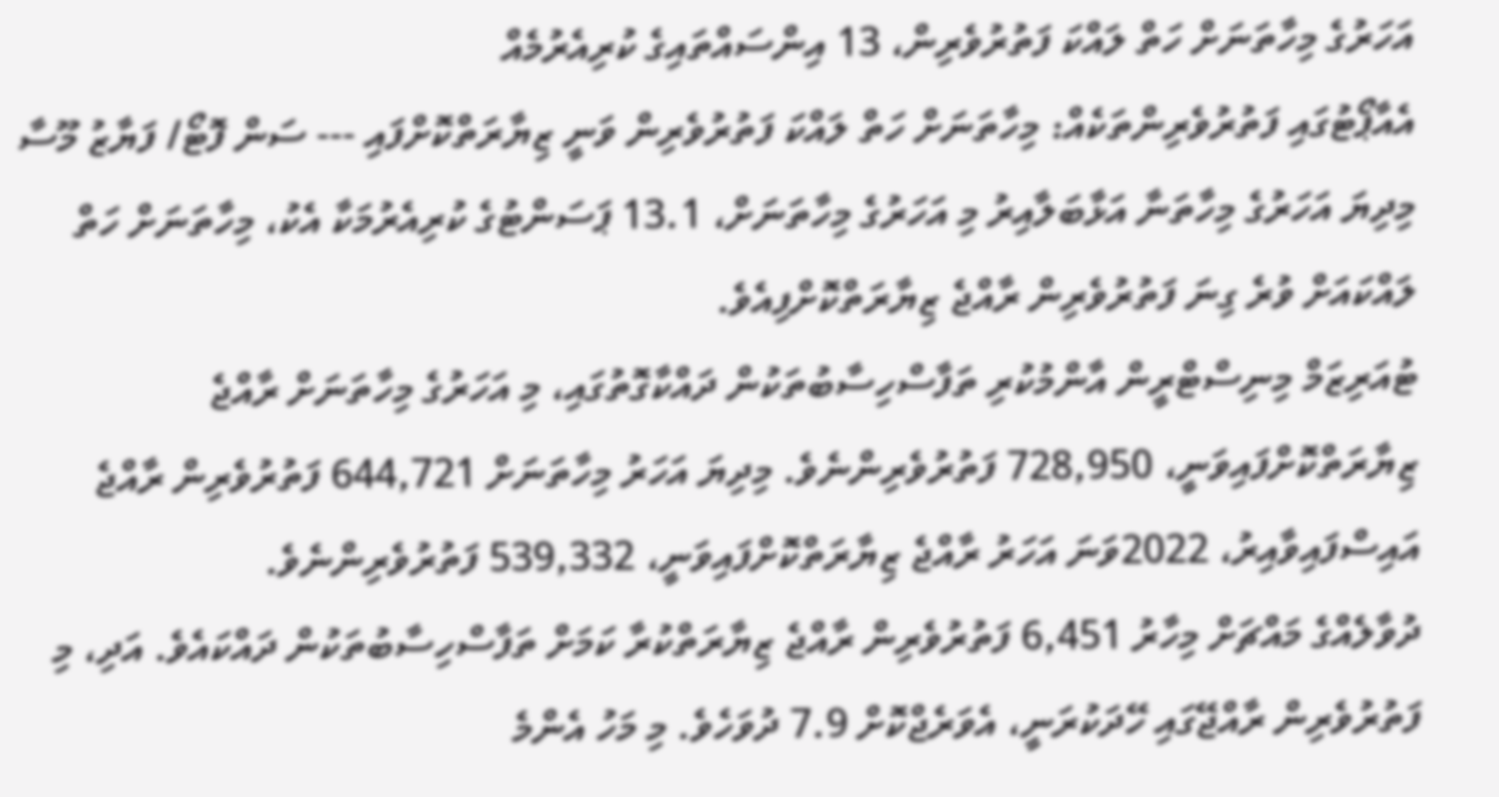އަހަރުގެ މިހާތަނަށް ހަތް ލައްކަ ފަތުރުވެރިން، 13 އިންސައްތައިގެ ކުރިއެރުމެއް
އެއާޕޯޓުގައި ފަތުރުވެރިންތަކެއް: މިހާތަނަށް ހަތް ލައްކަ ފަތުރުވެރިން ވަނީ ޒިޔާރަތްކޮށްފައި --- ސަން ފޮޓޯ/ ފަޔާޒު މޫސާ
މިދިޔަ އަހަރުގެ މިހާތަނާ އަޅާބަލާއިރު މި އަހަރުގެ މިހާތަނަށް، 13.1 ޕަސަންޓުގެ ކުރިއެރުމަކާ އެކު، މިހާތަނަށް ހަތް ލައްކައަށް ވުރެ ގިނަ ފަތުރުވެރިން ރާއްޖެ ޒިޔާރަތްކޮށްފިއެވެ.
ޓުއަރިޒަމް މިނިސްޓްރީން އާންމުކުރި ތަފާސްހިސާބުތަކުން ދައްކާގޮތުގައި، މި އަހަރުގެ މިހާތަނަށް ރާއްޖެ ޒިޔާރަތްކޮށްފައިވަނީ، 728,950 ފަތުރުވެރިންނެވެ. މިދިޔަ އަހަރު މިހާތަނަށް 644,721 ފަތުރުވެރިން ރާއްޖެ އައިސްފައިވާއިރު، 2022ވަނަ އަހަރު ރާއްޖެ ޒިޔާރަތްކޮށްފައިވަނީ، 539,332 ފަތުރުވެރިންނެވެ.
ދުވާލެއްގެ މައްޗަށް މިހާރު 6,451 ފަތުރުވެރިން ރާއްޖެ ޒިޔާރަތްކުރާ ކަމަށް ތަފާސްހިސާބުތަކުން ދައްކައެވެ. އަދި، މި ފަތުރުވެރިން ރާއްޖޭގައި ހޭދަކުރަނީ، އެވަރެޖްކޮށް 7.9 ދުވަހެވެ. މި މަހު އެންމެ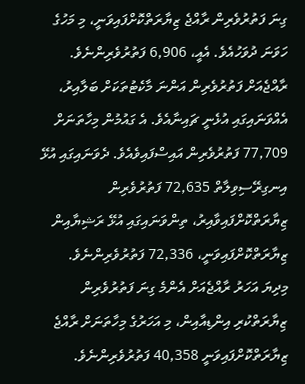ގިނަ ފަތުރުވެރިން ރާއްޖެ ޒިޔާރަތްކޮށްފައިވަނީ، މި މަހުގެ ހަވަނަ ދުވަހުއެވެ. އެއީ، 6,906 ފަތުރުވެރިންނެވެ.
ރާއްޖެއަށް ފަތުރުވެރިން އަންނަ މާކެޓުތަކަށް ބަލާއިރު، އެއްވަނައިގައި އުޅެނީ ޗައިނާއެވެ. އެ ގައުމުން މިހާތަނަށް 77,709 ފަތުރުވެރިން އައިސްފައިވެއެވެ. ދެވަނައިގައި އުޅޭ އިނގިރޭސިވިލާތް 72,635 ފަތުރުވެރިން ޒިޔާރަތްކޮށްފައިވާއިރު، ތިންވަނައިގައި އުޅޭ ރަޝިޔާއިން ޒިޔާރަތްކޮށްފައިވަނީ، 72,336 ފަތުރުވެރިންނެވެ.
މިދިޔަ އަހަރު ރާއްޖެއަށް އެންމެ ގިނަ ފަތުރުވެރިން ޒިޔާރަތްކުރި އިންޑިއާއިން، މި އަހަރުގެ މިހާތަނަށް ރާއްޖެ ޒިޔާރަތްކޮށްފައިވަނީ 40,358 ފަތުރުވެރިންނެވެ.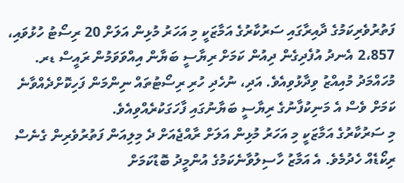ފަތުރުވެރިކަމުގެ ދާއިރާގައި ސަރުކާރުގެ އަމާޒަކީ މި އަހަރު މުޅިން އަލަށް 20 ރިސޯޓު ހުޅުވައި، 2،857 އެނދު އުފެދިގެން ދިއުން ކަމަށް ރިޔާސީ ބަޔާން އިއްވަވަމުން ރައީސް ޑރ. މުހައްމަދު މުއިއްޒު ވިދާޅުވިއެވެ. އަދި، ނުހެދި ހުރި ރިސޯޓުތައް ނިންމަން ފަހިކޮށްދެއްވާނެ ކަމަށް ވެސް އެ މަނިކުފާނުގެ ރިޔާސީ ބަޔާނުގައި ފާހަގަކުރެއްވިއެވެ.
މި ސަރުކާރުގެ އަމާޒަކީ މި އަހަރު މުޅިން އަލަށް ރާއްޖެއަށް ދެ މިލިއަން ފަތުރުވެރިން ގެނެސް ރިކޯޑެއް ހެދުމެވެ. އެ އަމާޒު ހާސިލުވާނެކަމުގެ އުންމީދު ބޮޑުކަމަށް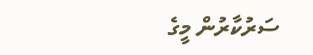ސަރުކާރުން މީގެ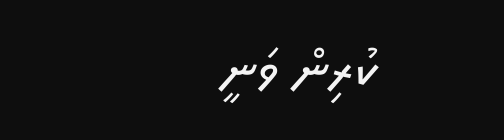ކުރިން ވަނީ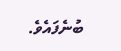ބުނެފައެވެ.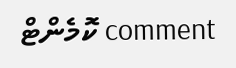comment ކޮމެންޓް